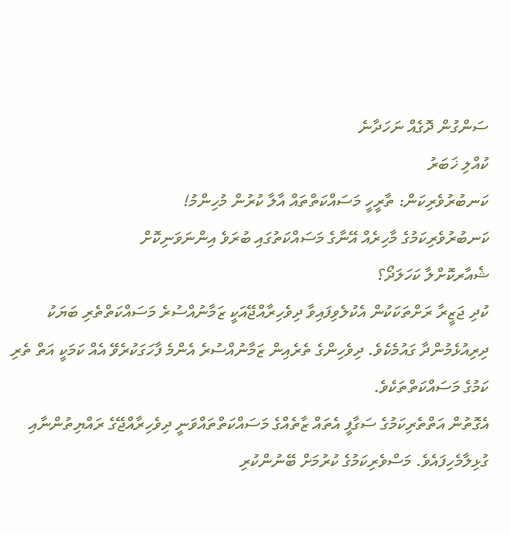ސަންގުން ދޮގެއް ނަހަދާނެ
ކުއްލި ޚަބަރު
ކަނބުރުވެރިކަން: ތާރީހީ މަސައްކަތްތައް އާލާ ކުރުން މުހިންމު!
ކަނބުރުވެރިކަމުގެ މާހިރެއް އޭނާގެ މަސައްކަތުގައި ބުރަވެ އިންނަވަނިކޮށް
ޝެއާރކޮށްލާ ކަހަލަދޯ؟
ކުދި ޖަޒީރާ ރަށްތަކަކުން އެކުލެވިފައިވާ ދިވެހިރާއްޖޭއަކީ ޒަމާނުއްސުރެ މަސައްކަތްތެރި ބަޔަކު ދިރިއުޅެމުންދާ ގައުމެކެވެ. ދިވެހިންގެ ތެރެއިން ޒަމާނުއްސުރެ އެންމެ ފާހަގަކުރެވޭ އެއް ކަމަކީ އަތް ތެރި ކަމުގެ މަސައްކަތްތަކެވެ.
އެގޮތުން އަތްތެރިކަމުގެ ސަގާފީ އެތައް ޒާތެއްގެ މަސައްކަތްތައްވަނީ ދިވެހިރާއްޖޭގެ ރައްޔިތުންނާއި ގުޅިލާމެހިފައެވެ. މަސްވެރިކަމުގެ ކުރުމަށް ބޭނުންކުރި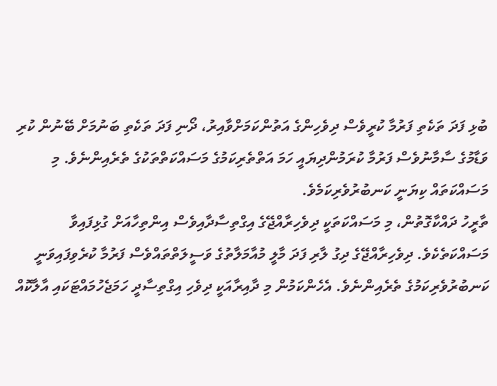ބުޅި ފަދަ ތަކެތި ފަރުމާ ކުރީވެސް ދިވެހިންގެ އަތުންކަމަށްވާއިރު، ދޯނި ފަދަ ތަކެތި ބަނުމަށް ބޭނުން ކުރި ވަޑާމުގެ ސާމާނުވެސް ފަރުމާ ކުރަމުންދިޔައީ ހަމަ އަތްތެރިކަމުގެ މަސައްކަތްތަކުގެ ތެރެއިންނެވެ. މި މަސައްކަތައް ކިޔަނީ ކަނބުރުވެރިކަމެވެ.
ތާރީހު ދައްކާގޮތުން، މި މަސައްކަތަކީ ދިވެހިރާއްޖޭގެ އިގްތިސާދާއިވެސް އިންތިހާއަށް ގުޅިފައިވާ މަސައްކަތެކެވެ. ދިވެހިރާއްޖޭގެ ދިގު ލާރި ފަދަ މާލީ މުއާމަލާތުގެ ވަސީލަތްތައްވެސް ފަރުމާ ކުރެވިފައިވަނީ ކަނބުރުވެރިކަމުގެ ތެރެއިންނެވެ. އެހެންކަމުން މި ދާއިރާއަކީ ދިވެހި އިގްތިސާދީ ހަމަޖެހުމައްޓަކައި އާލާކޮއް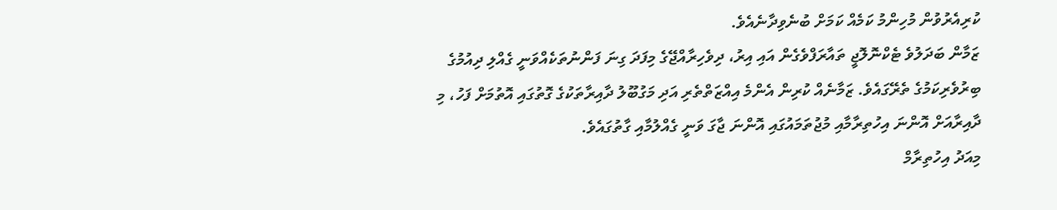ކުރިއެރުވުން މުހިންމު ކަމެއް ކަމަށް ބުނެވިދާނެއެވެ.
ޒަމާން ބަދަލުވެ ޓެކްނޮލޮޖީ ތައާރަފްވެގެން އައި އިރު، ދިވެހިރާއްޖޭގެ މިފަދަ ގިނަ ފަންނުތަކެއްވަނީ ގެއްލި ދިއުމުގެ ބިރުވެރިކަމުގެ ތެރޭގައެވެ. ޒަމާނެއް ކުރިން އެންމެ އިއްޒަތްތެރި އަދި މަގުބޫލު ދާއިރާތަކުގެ ގޮތުގައި އޮތުމަށް ފަހު، މި ދާއިރާއަށް އޮންނަ އިހުތިރާމާއި މުޖުތަމައުގައި އޮންނަ ޖާގަ ވަނީ ގެއްލުމާއި ގާތުގައެވެ.
މިއަދު އިހުތިރާމް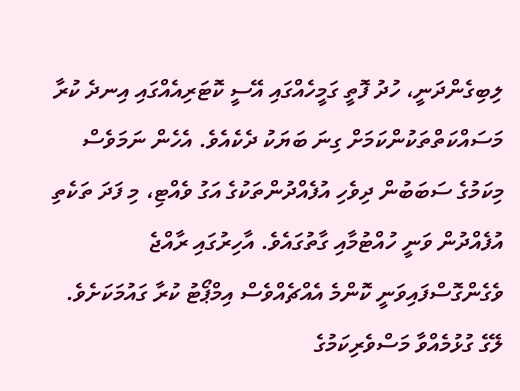ލިބިގެންދަނީ، ހުދު ފޮތީ ގަމީހެއްގައި އޭސީ ކޮޓަރިއެއްގައި އިނދެ ކުރާ މަސައްކަތްތަކުންކަމަށް ގިނަ ބަޔަކު ދެކެއެވެ. އެހެން ނަމަވެސް މިކަމުގެ ސަބަބުން ދިވެހި އުފެއްދުންތަކުގެ އަގު ވެއްޓި، މި ފަދަ ތަކެތި އުފެއްދުން ވަނީ ހުއްޓުމާއި ގާތުގައެވެ. އާހިރުގައި ރާއްޖެ ވެގެންގޮސްފައިވަނީ ކޮންމެ އެއްޗެއްވެސް އިމްޕޯޓު ކުރާ ގައުމަކަށެވެ.
ލޭގެ ގުޅުމެއްވާ މަސްވެރިކަމުގެ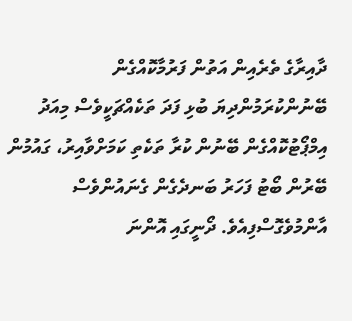ދާއިރާގެ ތެރެއިން އަތުން ފަރުމާކޮއްގެން ބޭނުންކުރަމުންދިޔަ ބުޅި ފަދަ ތަކެއްޗަކީވެސް މިއަދު އިމްޕޯޓުކޮއްގެން ބޭނުން ކުރާ ތަކެތި ކަމަށްވާއިރު، ގައުމުން ބޭރުން ބޯޓު ފަހަރު ބަނދެގެން ގެނައުންވެސް އާންމުވެގޮސްފިއެވެ. ދޯނީގައި އޮންނަ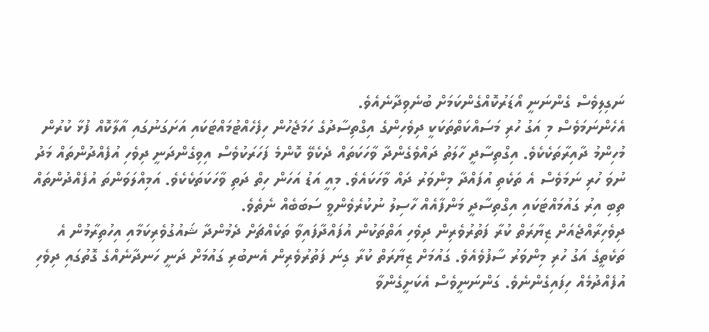ނަގިލިވެސް ގެންނަނީ އޯޑަރުކޮއްގެންކަމަށް ބުނެވިދާނެއެވެ.
އެހެންނަމަވެސް މި އަގު ހުރި މަސައްކަތްތަކަކީ ދިވެހިންގެ އިގްތިސާދުގެ ހަމަޖެހުން ހިފެހެއްޓުމައްޓަކައި އަށަގަނުގައި އާލާކޮއް ފުޅާ ކުރުން މުހިންމު ދާއިރާތަކެކެވެ. އިގްތިސާދީ ހާލަތު ދައްވެގެންދާ ވާހަކަތައް ދެކެވޭ ކޮންމެ ފަހަރަކުވެސް އިވިގެންދަނީ ދިވެހި އުފެއްދުންތައް މަދު ނުވަ ހުރި ނަމަވެސް އެ ތަކެތި އުފައްދާ މިންވަރު ދައް ވާހަކައެވެ. މިއީ އަޑު އަހަން ހިތް ދަތި ވާހަކަތަކެކެވެ. އަމިއްލަވަންތަ އުފެއްދުންތައް ތިބި އިރު ގައުމައްޓަކައި އިގްތިސާދީ މަންފާއެއް ހާސިލު ނުކުރެވެންވީ ސަބަބެއް ނެތެވެ.
ދިވެހިރާއްޖެއަށް ޒިޔާރަތް ކުރާ ފަތުރުވެރިން ދިވެހި އަތްތަކުން އުފައްދާފައިވާ ތަކެއްޗަށް ދެމުންދާ ޝައުގުވެރިކަމާއި އިހުތިރާމުން އެ ތަކެތީގެ އަގު ހުރި މިންވަރު ސާފުވެއެވެ. ގައުމަށް ޒިޔާރަތް ކުރާ ގިނަ ފަތުރުވެރިން އެނބުރި ގައުމަށް ދަނީ ހަނދާނެއްގެ ގޮތުގައި ދިވެހި އުފެއްދުމެއް ހިފައިގެންނެވެ. ގަންނަނީވެސް އެކަށީގެންވާ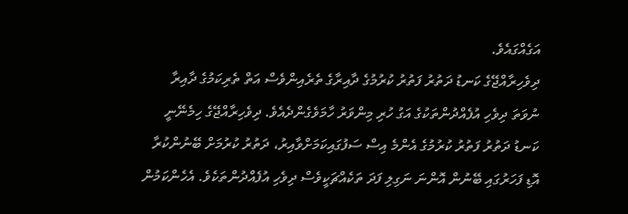އަގެއްގައެވެ.
ދިވެހިރާއްޖޭގެ ކަނޑު ދަތުރު ފަތުރު ކުރުމުގެ ދާއިރާގެ ތެރެއިންވެސް އަތް ތެރިކަމުގެ ދާއިރާ ނުވަތަ ދިވެހި އުފެއްދުންތަކުގެ އަގު ހުރި މިންވަރު ހާމަވެގެންދެއެވެ. ދިވެހިރާއްޖޭގެ ހިމެނޭނީ ކަނޑު ދަތުރު ފަތުރު ކުރުމުގެ އެންމެ އިސް ސަފުގައިކަމަށްވާއިރު، ދަތުރު ކުރުމަށް ބޭނުންކުރާ އޮޑި ފަހަރުގައި ބޭނުން އޮންނަ ނަގިލި ފަދަ ތަކެއްޗަކީވެސް ދިވެހި އުފެއްދުންތަކެވެ. އެހެންކަމުން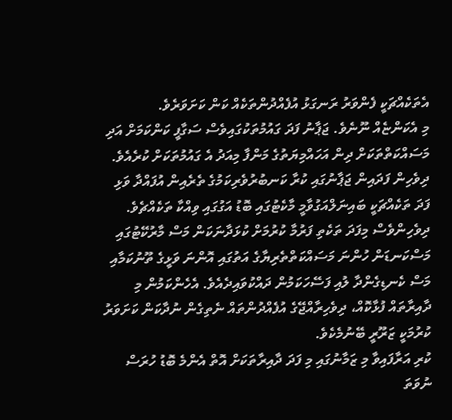އެތަކެއްޗަކީ ފެންވަރު ރަނގަޅު އުފެއްދުންތަކެއް ކަން ކަށަވަރެވެ.
މި އެކަންޏެއް ނޫނެވެ. ޖަޕާނު ފަދަ ގައުމުތަކުގައިވެސް ސަގާފީ ކަންކަމަށް އަދި މަސައްކަތްތަކަށް ދިން އަހައްމިޔަތުގެ މަންފާ މިއަދު އެ ގައުމުތަކަށް ކުރެއެވެ. ދިވެހިން ފަދައިން ޖަޕާނުގައި ކުރާ ކަނބުރުވެރިކަމުގެ ތެރެއިން އުފައްދާ ވަޅި ފަދަ ތަކެއްޗަކީ ބައިނަލްއަގުވާމީ މާކެޓުގައި ބޮޑު އަގުގައި ވިއްކާ ތަކެއްޗެވެ.
ދިވެހިންވެސް މިފަދަ ތަކެތި ފަރުމާ ކުރުމަށް ކުޅަދާނަކަން މަސް މާރުކޭޓުގައި މަސްކަނޑަން ހުންނަ މަސައްކަތްތެރިޔާގެ އަތުގައި އޮންނަ ވަޅީގެ ތޫނުކަމާއި މަސް ކެނޑިގެންދާ ލުއި ފަސޭހަކަމުން ދައްކުވައިދެއެވެ. އެހެންކަމުން މި ދާއިރާތައް ފުޅާކޮއް، ދިވެހިރާއްޖޭގެ އުފެއްދުންތައް ނެތިގެން ނުދާކަން ކަށަވަރު ކުރުމަކީ ޒަރޫރީ ބޭނުމެކެވެ.
ކުރި އަރާފައިވާ މި ޒަމާނުގައި މި ފަދަ ދާއިރާތަކަށް އޮތް އެންމެ ބޮޑު ހުރަސް ނުވަތަ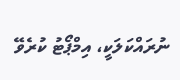ނުރައްކަލަކީ، އިމްޕޯޓު ކުރެވޭ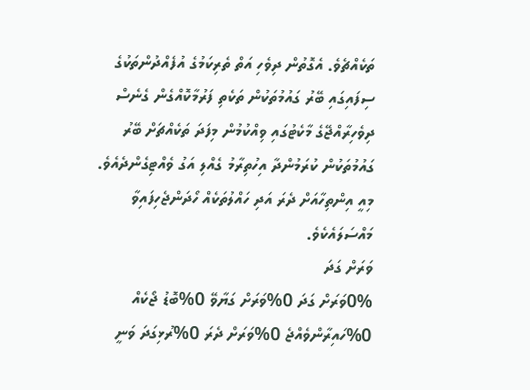ތަކެއްޗެވެ. އެގޮތުން ދިވެހި އަތް ތެރިކަމުގެ އުފެއްދުންތަކުގެ ސިފައިގައި ބޭރު ގައުމުތަކުން ތަކެތި ފަރުމާކޮއްގެން ގެނެސް ދިވެހިރާއްޖޭގެ މާކެޓުގައި ވިއްކުމުން މިފަދަ ތަކެއްޗަށް ބޭރު ގައުމުތަކުން ކުރަމުންދާ އިހުތިރާމު ގެއްލި އަގު ވެއްޓިގެންދެއެވެ. މިއީ އިންތިހާއަށް ދެރަ އަދި ހައްލުތަކެއް ހޯދަންޖެހިފައިވާ މައްސަލައެކެވެ.
ވަރަށް ގަދަ
0%ވަރަށް ގަދަ 0%ވަރަށް ގަޔާވޭ 0%ބޮޑު ޖޯކެއް 0%ހައިރާންވެއްޖެ 0%ވަރަށް ދެރަ 0%ރުޅިގަދަ ވަނީ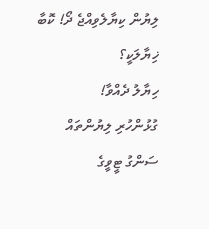ލިޔުން ކިޔާލެވިއްޖެ ދޯ! ކޮބާ ޚިޔާލަކީ؟
ހިޔާލު ދެއްވާ!
ގުޅުންހުރި ލިޔުންތައް
ސަންގު ޓީވީގެ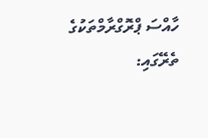ހާއްސަ ޕްރޮގްރާމްތަކުގެ ތެރޭގައި: